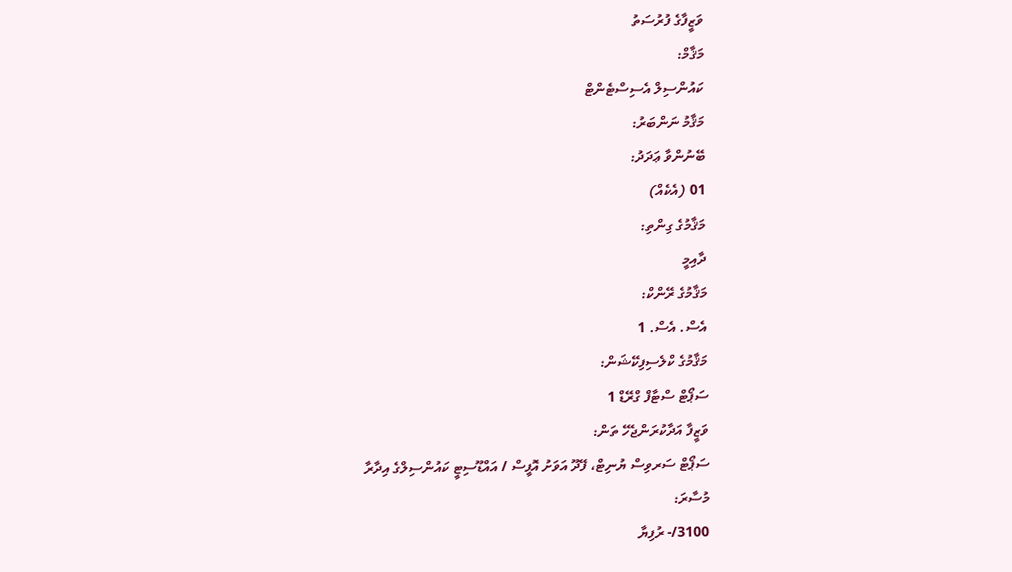ވަޒީފާގެ ފުރުސަތު
މަޤާމް:
ކައުންސިލް އެސިސްޓެންޓް
މަޤާމު ނަންބަރު:
ބޭނުންވާ ޢަދަދު:
01 (އެކެއް)
މަޤާމުގެ ގިންތި:
ދާއިމީ
މަޤާމުގެ ރޭންކް:
އެސް. އެސް. 1
މަޤާމުގެ ކްލެސިފިކޭޝަން:
ސަޕޯޓް ސްޓާފް ގްރޭޑް 1
ވަޒީފާ އަދާކުރަންޖެހޭ ތަން:
ސަޕޯޓް ސަރވިސް ޔުނިޓް، ފޭދޫ އަވަށު އޮފީސް / އައްޑޫސިޓީ ކައުންސިލްގެ އިދާރާ
މުސާރަ:
3100/- ރުފިޔާ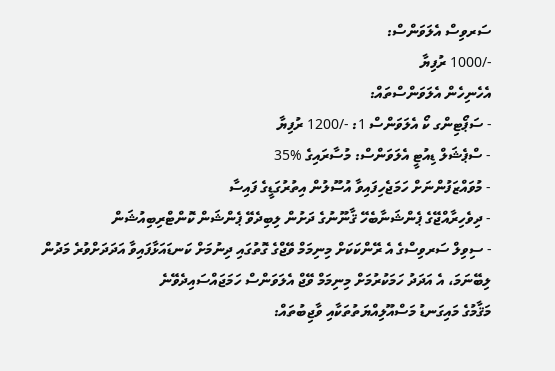ސަރވިސް އެލަވަންސް:
-/1000 ރުފިޔާ
އެހެނިހެން އެލަވަންސްތައް:
- ސަޕޯޓިންގ ކޯ އެލަވަންސް 1: -/1200 ރުފިޔާ
- ސްޕެޝަލް ޑިއުޓީ އެލަވަންސް: މުސާރައިގެ %35
- މުވައްޒަފުންނަށް ހަމަޖެހިފައިވާ އުސޫލުން އިތުރުގަޑީގެ ފައިސާ
- ދިވެހިރާއްޖޭގެ ޕެންޝަނާބެހޭ ޤާނޫނުގެ ދަށުން ލިބިދެވޭ ޕެންޝަން ކޮންޓްރިބިއުޝަން
- ސިވިލް ސަރވިސްގެ އެ ރޭންކަކަށް މިނިމަމް ވޭޖްގެ ގޮތުގައި ދިނުމަށް ކަނޑައަޅާފައިވާ އަދަދަށްވުރެ މަދުން ލިބޭނަމަ، އެ އަދަދު ހަމަކުރުމަށް މިނިމަމް ވޭޖް އެލަވަންސް ހަމަޖައްސައިދެވޭނެ
މަޤާމުގެ މައިގަނޑު މަސްއޫލިއްޔަތުތަކާއި ވާޖިބުތައް: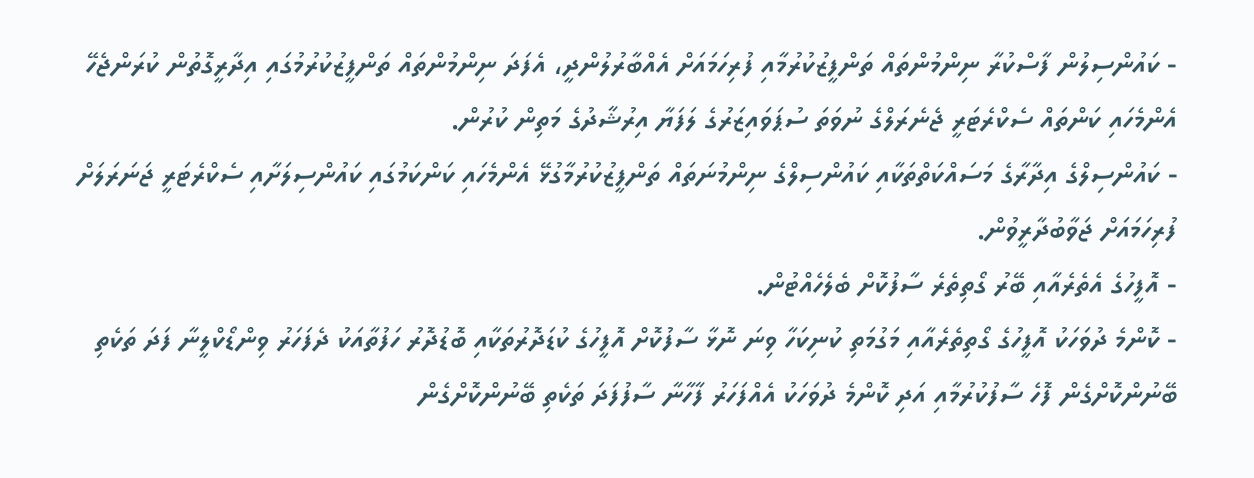- ކައުންސިލުން ފާސްކުރާ ނިންމުންތައް ތަންފީޒުކުރުމާއި ފުރިހަމައަށް އެއްބާރުލުންދީ، އެފަދަ ނިންމުންތައް ތަންފީޒުކުރުމުގައި އިދާރީގޮތުން ކުރަންޖެހޭ އެންމެހައި ކަންތައް ސެކްރެޓަރީ ޖެނެރަލްގެ ނުވަތަ ސުޕަވައިޒަރުގެ ލަފަޔާ އިރުޝާދުގެ މަތިން ކުރުން.
- ކައުންސިލްގެ އިދާރާގެ މަސައްކަތްތަކާއި ކައުންސިލްގެ ނިންމުނަތައް ތަންފީޒުކުރުމާގުޅޭ އެންމެހައި ކަންކަމުގައި ކައުންސިލަށާއި ސެކްރެޓަރީ ޖަނަރަލަށް ފުރިހަމައަށް ޖަވާބުދާރީވުން.
- އޮފީހުގެ އެތެރެއާއި ބޭރު ގޯތިތެރެ ސާފުކޮށް ބެލެހެއްޓުން.
- ކޮންމެ ދުވަހަކު އޮފީހުގެ ގޯތިތެރެއާއި މަގުމަތި ކުނިކަހާ ވިނަ ނޮޅާ ސާފުކޮށް އޮފީހުގެ ކުޑަދޮރުތަކާއި ބޮޑުދޮރު ހަފުތާއަކު ދެފަހަރު ވިންޑޯކްލީނާ ފަދަ ތަކެތި ބޭނުންކޮށްގެން ފޮހެ ސާފުކުރުމާއި އަދި ކޮންމެ ދުވަހަކު އެއްފަހަރު ފާހާނާ ސާފުފަދަ ތަކެތި ބޭނުންކޮށްގެން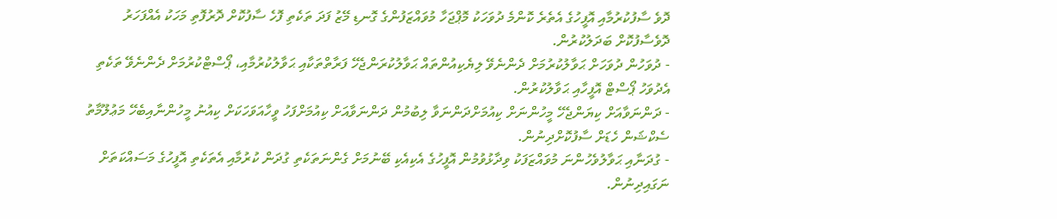ދޮވެ ސާފުކުރުމާއި އޮފީހުގެ އެތެރެ ކޮންމެ ދުވަހަކު މޮޕްޖަހާ މުވައްޒަފުންގެ ގޮނޑި މޭޒު ފަދަ ތަކެތި ފޮހެ ސާފުކޮށް ދޮރުފޮތި މަހަކު އެއްފަހަރު ދޮވެސާފުކޮށް ބަދަލުކުރުން.
- ދުވަހުން ދުވަހަށް ޙަވާލުކުރުމަށް ދެންނެވޭ ލިޔެކިއުންތައް ޙަވާލުކުރަންޖެހޭ ފަރާތްތަކާއި ޙަވާލުކުރުމާއި، ޕޯސްޓްކުރުމަށް ދެންނެވޭ ތަކެތި އެދުވަހު ޕޯސްޓް އޮފީހާއި ޙަވާލުކުރުން.
- ދަންނަވާއަށް ކިޔަންޖެހޭ މީހުންނަށް ކިއުމަށްދަންނަވާ ލިބުމުން ދަންނަވާއަށް ކިއުމަށްފަހު ވީހާއަވަހަކަށް ކިއުނު މީހުންނާއިބެހޭ މަޢުލޫމާތު ސެކްޝަން ހެޑަށް ސާފުކޮށްދިނުން.
- ގުދަނާއި ޙަވާލުވެހުންނަ މުވައްޒަފަކު ވިދާޅުވުމުން އޮފީހުގެ އެކިއެކި ބޭނުމަށް ގެންނަތަކެތި ގުދަން ކުރުމާއި އެތަކެތި އޮފީހުގެ މަސައްކަތަށް ނަގައިދިނުން.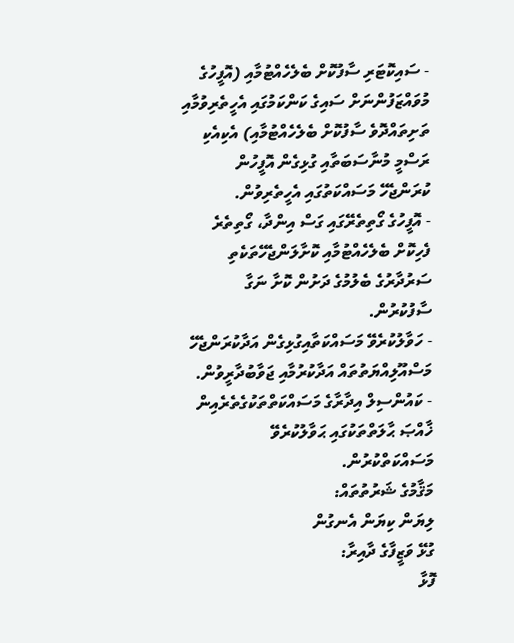- ސައިކޮޓަރި ސާފުކޮށް ބެލެހެއްޓުމާއި (އޮފީހުގެ މުވައްޒަފުންނަށް ސައިގެ ކަންކަމުގައި އެހީތެރިވުމާއި ތަށިތައްދޮވެ ސާފުކޮށް ބެލެހެއްޓުމާއި) އެކިއެކި ރަސްމީ މުނާސަބަތާއި ގުޅިގެން އޮފީހުން ކުރަންޖެހޭ މަސައްކަތުގައި އެހީތެރިވުން.
- އޮފީހުގެ ގޯތިތެރޭގައި ގަސް އިންދާ، ގޯތިތެރެ ފެހިކޮށް ބެލެހެއްޓުމާއި ކޮށާލަންޖެހޭތަކެތި ސަރުދާރުގެ ބެލުމުގެ ދަށުން ކޮށާ ނަގާ ސާފުކުރުން.
- ހަވާލުކުރެވޭ މަސައްކަތާއިގުޅިގެން އަދާކުރަންޖެހޭ މަސްއޫލިއްޔަތުތައް އަދާކުރުމާއި ޖަވާބުދާރީވުން.
- ކައުންސިލް އިދާރާގެ މަސައްކަތްތަކުގެތެރެއިން ޚާއްޞަ ޙާލަތްތަކުގައި ޙަވާލުކުރެވޭ މަސައްކަތްކުރުން.
މަޤާމުގެ ޝަރުތުތައް:
ލިޔަން ކިޔަން އެނގުން
ގުޅޭ ވަޒީފާގެ ދާއިރާ:
ފޮޅާ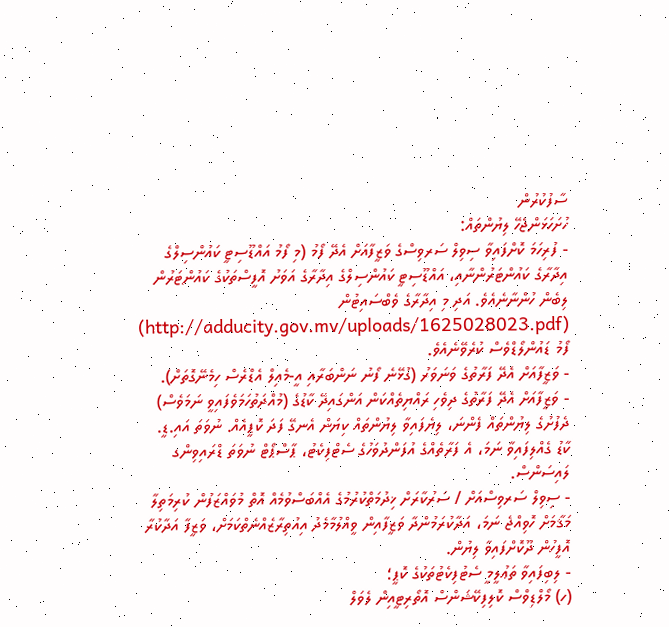ސާފުކުރުން
ހުށަހަޅަންޖެހޭ ލިޔުންތައް:
- ފުރިހަމަ ކޮށްފައިވާ ސިވިލް ސަރވިސްގެ ވަޒީފާއަށް އެދޭ ފޯމު (މި ފޯމު އައްޑޫސިޓީ ކައުންސިލްގެ އިދާރާގެ ކައުންޓަރުންނާއި، އައްޑޫސިޓީ ކައުންސިލްގެ އިދާރާގެ އަވަށު އޮފީސްތަކުގެ ކައުންޓަރުން ލިބެން ހުންނާނެއެވެ. އަދި މި އިދާރާގެ ވެބްސައިޓުން (http://adducity.gov.mv/uploads/1625028023.pdf) ފޯމު ޑައުންލޯޑްވެސް ކުރެވޭނެއެވެ.
- ވަޒީފާއަށް އެދޭ ފަރާތުގެ ވަނަވަރު (ގުޅޭނެ ފޯނު ނަންބަރާއި އީ-މެއިލް އެޑްރެސް ހިމެނޭގޮތަށް).
- ވަޒީފާއަށް އެދޭ ފަރާތުގެ ދިވެހި ރައްޔިތެއްކަން އަންގައިދޭ ކާޑުގެ (މުއްދަތުހަމަވެފައިވީ ނަމަވެސް) ދެފުށުގެ ލިޔުންތައް ފެންނަ، ލިޔެފައިވާ ލިޔުންތައް ކިޔަން އެނގޭ ފަދަ ކޮޕީއެއް. ނުވަތަ އައި.ޑީ. ކާޑު ގެއްލިފައިވާ ނަމަ، އެ ފަރާތެއްގެ އުފަންދުވަހުގެ ސެޓްފިކެޓު، ޕާސްޕޯޓް ނުވަތަ ޑްރައިވިންގ ލައިސަންސް.
- ސިވިލް ސަރވިސްއަށް / ސަރުކާރަށް ޚިދުމަތްކުރުމުގެ އެއްބަސްވުމެއް އޮތް މުވައްޒަފުން ކުރިމަތިލާ މަޤާމަށް ހޮވިއްޖެ ނަމަ، އަދާކުރަމުންދާ ވަޒީފާއިން ވީއްލުމާމެދު އިއުތިރާޒެއްނެތްކަމަށް، ވަޒީފާ އަދާކުރާ އޮފީހުން ދޫކޮށްފައިވާ ލިޔުން.
- ލިބިފައިވާ ތަޢުލީމީ ސެޓުފިކެޓުތަކުގެ ކޮޕީ؛
(ހ) މޯލްޑިވްސް ކޮލިފިކޭޝަންސް އޮތޯރިޓީއިން ލެވަލް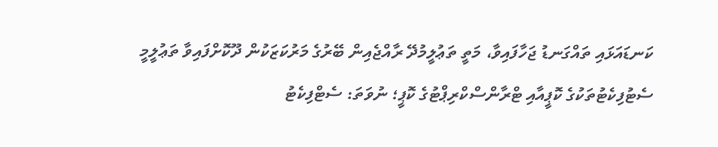ކަނޑައަޅައި ތައްގަނޑު ޖަހާފައިވާ، މަތީ ތަޢުލީމުދޭ ރާއްޖެއިން ބޭރުގެ މަރުކަޒަކުން ދޫކޮށްފައިވާ ތަޢުލީމީ ސެޓުފިކެޓުތަކުގެ ކޮޕީއާއި ޓްރާންސްކްރިޕްޓުގެ ކޮޕީ؛ ނުވަތަ: ސެޓްފިކެޓު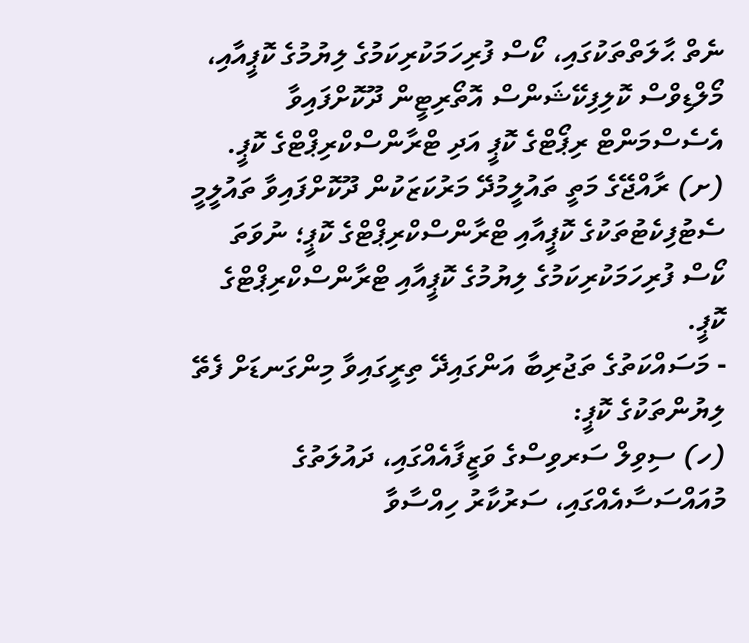ނެތް ޙާލަތްތަކުގައި، ކޯސް ފުރިހަމަކުރިކަމުގެ ލިޔުމުގެ ކޮޕީއާއި، މޯލްޑިވްސް ކޮލިފިކޭޝަންސް އޮތޯރިޓީން ދޫކޮށްފައިވާ އެސެސްމަންޓް ރިޕޯޓްގެ ކޮޕީ އަދި ޓްރާންސްކްރިޕްޓްގެ ކޮޕީ. (ށ) ރާއްޖޭގެ މަތީ ތައުލީމުދޭ މަރުކަޒަކުން ދޫކޮށްފައިވާ ތައުލީމީ ސެޓުފިކެޓުތަކުގެ ކޮޕީއާއި ޓްރާންސްކްރިޕްޓްގެ ކޮޕީ؛ ނުވަތަ ކޯސް ފުރިހަމަކުރިކަމުގެ ލިޔުމުގެ ކޮޕީއާއި ޓްރާންސްކްރިޕްޓްގެ ކޮޕީ.
- މަސައްކަތުގެ ތަޖުރިބާ އަންގައިދޭ ތިރީގައިވާ މިންގަނޑަށް ފެތޭ ލިޔުންތަކުގެ ކޮޕީ:
(ހ) ސިވިލް ސަރވިސްގެ ވަޒީފާއެއްގައި، ދައުލަތުގެ މުއައްސަސާއެއްގައި، ސަރުކާރު ހިއްސާވާ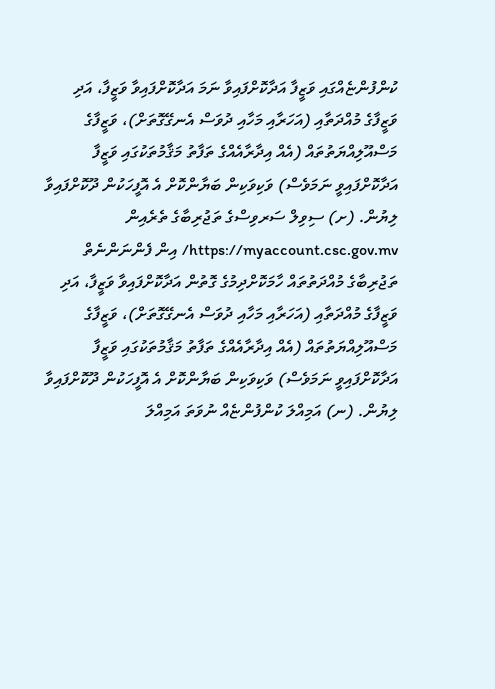ކުންފުންޏެއްގައި ވަޒީފާ އަދާކޮށްފައިވާ ނަމަ އަދާކޮށްފައިވާ ވަޒީފާ، އަދި ވަޒީފާގެ މުއްދަތާއި (އަހަރާއި މަހާއި ދުވަސް އެނގޭގޮތަށް)، ވަޒީފާގެ މަސްއޫލިއްޔަތުތައް (އެއް އިދާރާއެއްގެ ތަފާތު މަޤާމުތަކުގައި ވަޒީފާ އަދާކޮށްފައިވީ ނަމަވެސް) ވަކިވަކިން ބަޔާންކޮށް އެ އޮފީހަކުން ދޫކޮށްފައިވާ ލިޔުން. (ށ) ސިވިލް ސަރވިސްގެ ތަޖުރިބާގެ ތެރެއިން https://myaccount.csc.gov.mv/ އިން ފެންނަންނެތް ތަޖުރިބާގެ މުއްދަތުތައް ހާމަކޮށްދިމުގެ ގޮތުން އަދާކޮށްފައިވާ ވަޒީފާ، އަދި ވަޒީފާގެ މުއްދަތާއި (އަހަރާއި މަހާއި ދުވަސް އެނގޭގޮތަށް)، ވަޒީފާގެ މަސްއޫލިއްޔަތުތައް (އެއް އިދާރާއެއްގެ ތަފާތު މަޤާމުތަކުގައި ވަޒީފާ އަދާކޮށްފައިވީ ނަމަވެސް) ވަކިވަކިން ބަޔާންކޮށް އެ އޮފީހަކުން ދޫކޮށްފައިވާ ލިޔުން. (ނ) އަމިއްލަ ކުންފުންޏެއް ނުވަތަ އަމިއްލަ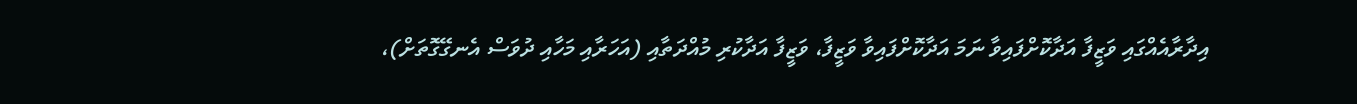އިދާރާއެއްގައި ވަޒީފާ އަދާކޮށްފައިވާ ނަމަ އަދާކޮށްފައިވާ ވަޒީފާ، ވަޒީފާ އަދާކުރި މުއްދަތާއި (އަހަރާއި މަހާއި ދުވަސް އެނގޭގޮތަށް)،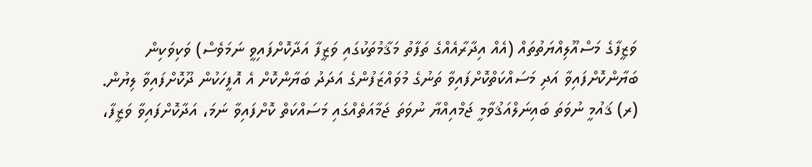ވަޒީފާގެ މަސްއޫލިއްޔަތުތައް (އެއް އިދާރާއެއްގެ ތަފާތު މަޤާމުތަކުގައި ވަޒީފާ އަދާކޮށްފައިވީ ނަމަވެސް) ވަކިވަކިން ބަޔާންކޮށްފައިވާ އަދި މަސައްކަތްކޮށްފައިވާ ތަނުގެ މުވައްޒަފުންގެ އަދަދު ބަޔާންކޮށް އެ އޮފީހަކުން ދޫކޮށްފައިވާ ލިޔުން. (ރ) ޤައުމީ ނުވަތަ ބައިނަލްއަޤުވާމީ ޖަމްއިއްޔާ ނުވަތަ ޖަމާއަތެއްގައި މަސައްކަތް ކޮށްފައިވާ ނަމަ، އަދާކޮށްފައިވާ ވަޒީފާ،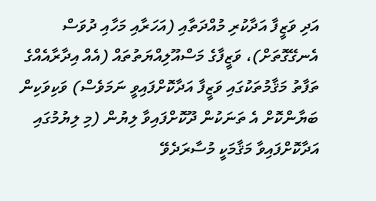އަދި ވަޒީފާ އަދާކުރި މުއްދަތާއި (އަހަރާއި މަހާއި ދުވަސް އެނގޭގޮތަށް)، ވަޒީފާގެ މަސްއޫލިއްޔަތުތައް (އެއް އިދާރާއެއްގެ ތަފާތު މަޤާމުތަކުގައި ވަޒީފާ އަދާކޮށްފައިވީ ނަމަވެސް) ވަކިވަކިން ބަޔާންކޮށް އެ ތަނަކުން ދޫކޮށްފައިވާ ލިޔުން (މި ލިޔުމުގައި އަދާކޮށްފައިވާ މަޤާމަކީ މުސާރަދެވޭ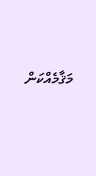މަޤާމެއްކަން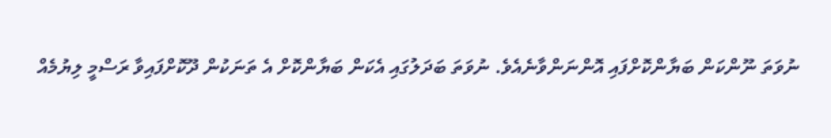ނުވަތަ ނޫންކަން ބަޔާންކޮށްފައި އޮންނަންވާނެއެވެ. ނުވަތަ ބަދަލުގައި އެކަން ބަޔާންކޮށް އެ ތަނަކުން ދޫކޮށްފައިވާ ރަސްމީ ލިޔުމެއް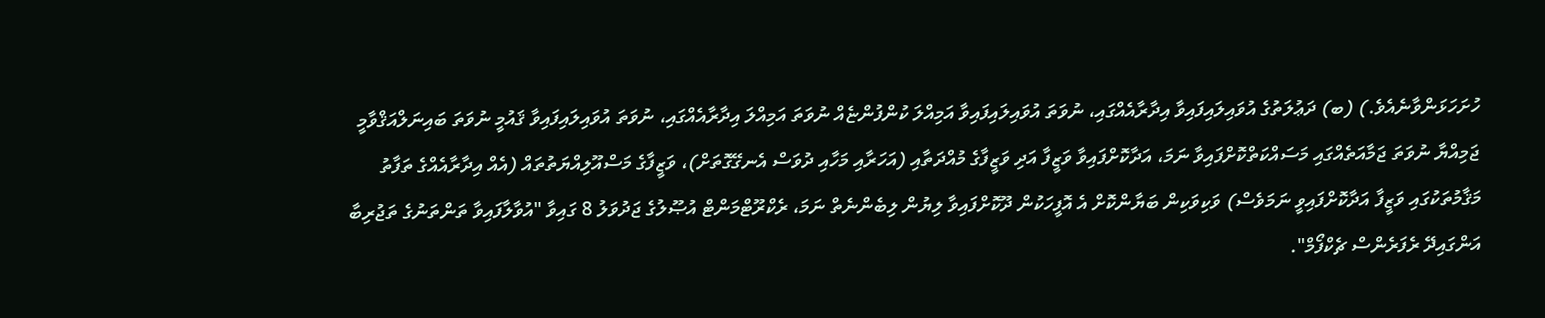ހުށަހަޅަންވާނެއެވެ.) (ބ) ދަޢުލަތުގެ އުވައިލައިފައިވާ އިދާރާއެއްގައި، ނުވަތަ އުވައިލައިފައިވާ އަމިއްލަ ކުންފުންޏެއް ނުވަތަ އަމިއްލަ އިދާރާއެއްގައި، ނުވަތަ އުވައިލައިފައިވާ ޤައުމީ ނުވަތަ ބައިނަލްއަޤްވާމީ ޖަމިއްޔާ ނުވަތަ ޖަމާއަތެއްގައި މަސައްކަތްކޮށްފައިވާ ނަމަ، އަދާކޮށްފައިވާ ވަޒީފާ އަދި ވަޒީފާގެ މުއްދަތާއި (އަހަރާއި މަހާއި ދުވަސް އެނގޭގޮތަށް)، ވަޒީފާގެ މަސްއޫލިއްޔަތުތައް (އެއް އިދާރާއެއްގެ ތަފާތު މަޤާމުތަކުގައި ވަޒީފާ އަދާކޮށްފައިވީ ނަމަވެސް) ވަކިވަކިން ބަޔާންކޮށް އެ އޮފީހަކުން ދޫކޮށްފައިވާ ލިޔުން ލިބެންނެތް ނަމަ، ރެކްރޫޓްމަންޓް އުޞޫލުގެ ޖަދުވަލު 8 ގައިވާ "އުވާލާފައިވާ ތަންތަނުގެ ތަޖުރިބާ އަންގައިދޭ ރެފަރެންސް ޗެކްފޯމް".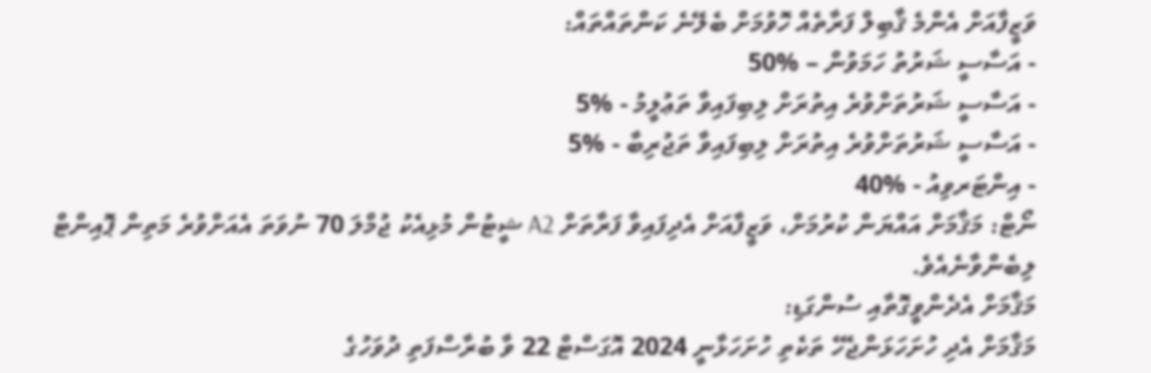ވަޒީފާއަށް އެންމެ ޤާބިލް ފަރާތެއް ހޮވުމަށް ބެލޭނެ ކަންތައްތައް:
- އަސާސީ ޝަރުތު ހަމަވުން – %50
- އަސާސީ ޝަރުތަށްވުރެ އިތުރަށް ލިބިފައިވާ ތަޢުލީމު - %5
- އަސާސީ ޝަރުތަށްވުރެ އިތުރަށް ލިބިފައިވާ ތަޖުރިބާ - %5
- އިންޓަރވިއު - %40
ނޯޓް: މަޤާމަށް އައްޔަން ކުރުމަށް، ވަޒީފާއަށް އެދިފައިވާ ފަރާތަށް A2 ޝީޓުން މުޅިއެކު ޖުމްލަ 70 ނުވަތަ އެއަށްވުރެ މަތިން ޕޮއިންޓް ލިބެންވާނެއެވެ.
މަޤާމަށް އެދެންވީގޮތާއި ސުންގަޑި:
މަޤާމަށް އެދި ހުށަހަޅަންޖެހޭ ތަކެތި ހުށަހަޅާނީ 2024 އޮގަސްޓް 22 ވާ ބުރާސްފަތި ދުވަހުގެ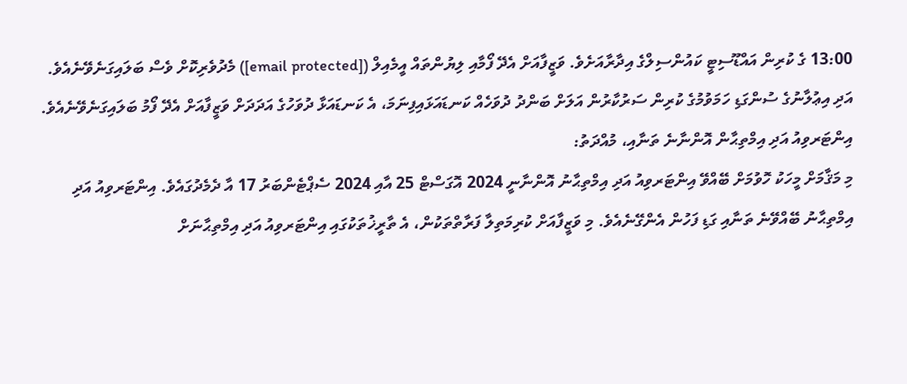13:00 ގެ ކުރިން އައްޑޫސިޓީ ކައުންސިލްގެ އިދާރާއަށެވެ. ވަޒީފާއަށް އެދޭ ފޯމާއި ލިޔުންތައް އީމެއިލް ([email protected]) މެދުވެރިކޮށް ވެސް ބަލައިގަނެވޭނެއެވެ. އަދި އިޢުލާނުގެ ސުންގަޑި ހަމަވުމުގެ ކުރިން ސަރުކާރުން އަލަށް ބަންދު ދުވަހެއް ކަނޑައަޅައިފިނަމަ، އެ ކަނޑައަޅާ ދުވަހުގެ އަދަދަށް ވަޒީފާއަށް އެދޭ ފޯމު ބަލައިގަނެވޭނެއެވެ.
އިންޓަރވިއު އަދި އިމްތިޙާން އޮންނާނެ ތަނާއި، މުއްދަތު:
މި މަޤާމަށް މީހަކު ހޮވުމަށް ބޭއްވޭ އިންޓަރވިއު އަދި އިމްތިޙާނު އޮންނާނީ 2024 އޮގަސްޓް 25 އާއި 2024 ސެޕްޓެންބަރު 17 އާ ދެމެދުގައެވެ. އިންޓަރވިއު އަދި އިމްތިޙާނު ބޭއްވޭނެ ތަނާއި ގަޑި ފަހުން އެންގޭނެއެވެ. މި ވަޒީފާއަށް ކުރިމަތިލާ ފަރާތްތަކުން، އެ ތާރީޚުތަކުގައި އިންޓަރވިއު އަދި އިމްތިޙާނަށް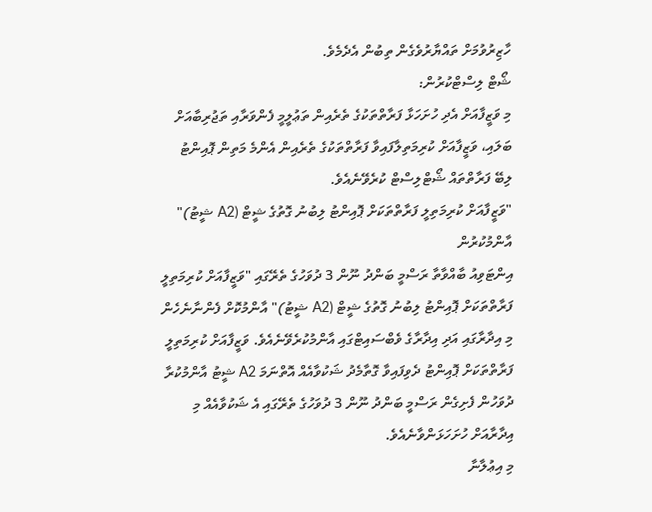ހާޒިރުވުމަށް ތައްޔާރުވެގެން ތިބުން އެދެމެވެ.
ޝޯޓް ލިސްޓްކުރުން:
މި ވަޒީފާއަށް އެދި ހުށަހަޅާ ފަރާތްތަކުގެ ތެރެއިން ތަޢުލީމީ ފެންވަރާއި ތަޖުރިބާއަށް ބަލައި، ވަޒީފާއަށް ކުރިމަތިލާފައިވާ ފަރާތްތަކުގެ ތެރެއިން އެންމެ މަތިން ޕޮއިންޓު ލިބޭ ފަރާތްތައް ޝޯޓްލިސްޓް ކުރެވޭނެއެވެ.
"ވަޒީފާއަށް ކުރިމަތިލީ ފަރާތްތަކަށް ޕޮއިންޓު ލިބުނު ގޮތުގެ ޝީޓް (A2 ޝީޓު)" އާންމުކުރުން
އިންޓަވިއު ބާއްވާތާ ރަސްމީ ބަންދު ނޫން 3 ދުވަހުގެ ތެރޭގައި "ވަޒީފާއަށް ކުރިމަތިލީ ފަރާތްތަކަށް ޕޮއިންޓު ލިބުނު ގޮތުގެ ޝީޓް (A2 ޝީޓު)" އާންމުކޮށް ފެންނާނެހެން މި އިދާރާގައި އަދި އިދާރާގެ ވެބްސައިޓްގައި އާންމުކުރެވޭނެއެވެ. ވަޒީފާއަށް ކުރިމަތިލީ ފަރާތްތަކަށް ޕޮއިންޓު ދެވިފައިވާ ގޮތާމެދު ޝަކުވާއެއް އޮތްނަމަ A2 ޝީޓު އާންމުކުރާ ދުވަހުން ފެށިގެން ރަސްމީ ބަންދު ނޫން 3 ދުވަހުގެ ތެރޭގައި އެ ޝަކުވާއެއް މި އިދާރާއަށް ހުށަހަޅަންވާނެއެވެ.
މި އިޢުލާނާ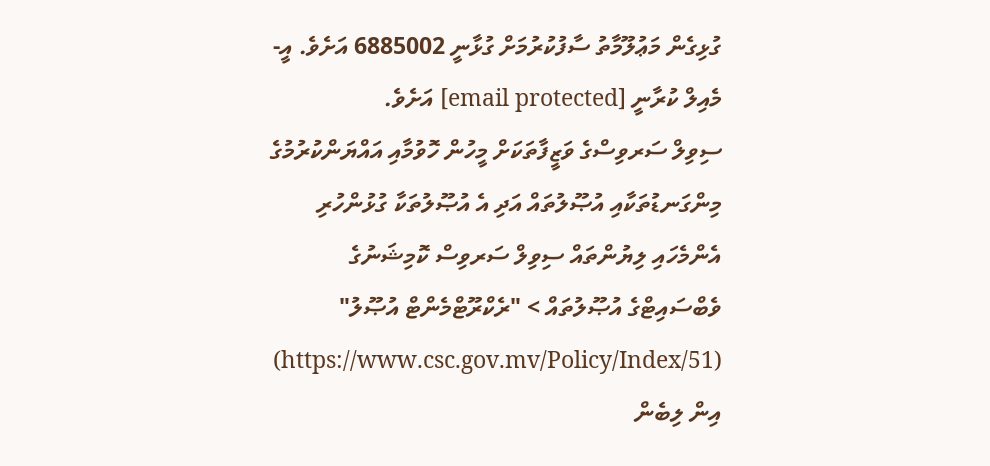ގުޅިގެން މަޢުލޫމާތު ސާފުކުރުމަށް ގުޅާނީ 6885002 އަށެވެ. އީ-މެއިލް ކުރާނީ [email protected] އަށެވެ.
ސިވިލް ސަރވިސްގެ ވަޒީފާތަކަށް މީހުން ހޮވުމާއި އައްޔަންކުރުމުގެ މިންގަނޑުތަކާއި އުޞޫލުތައް އަދި އެ އުޞޫލުތަކާ ގުޅުންހުރި އެންމެހައި ލިޔުންތައް ސިވިލް ސަރވިސް ކޮމިޝަނުގެ ވެބްސައިޓްގެ އުޞޫލުތައް > "ރެކްރޫޓްމެންޓް އުޞޫލު" (https://www.csc.gov.mv/Policy/Index/51) އިން ލިބެން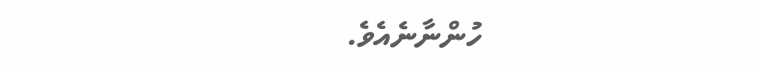ހުންނާނެއެވެ.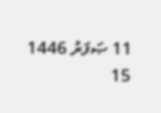11 ޞަފަރު 1446
15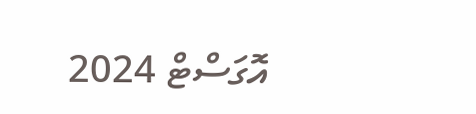އޮގަސްޓް 2024